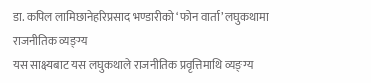डा. कपिल लामिछानेहरिप्रसाद भण्डारीको ‘फोन वार्ता’ लघुकथामा राजनीतिक व्यङ्ग्य
यस साक्ष्यबाट यस लघुकथाले राजनीतिक प्रवृत्तिमाथि व्यङ्ग्य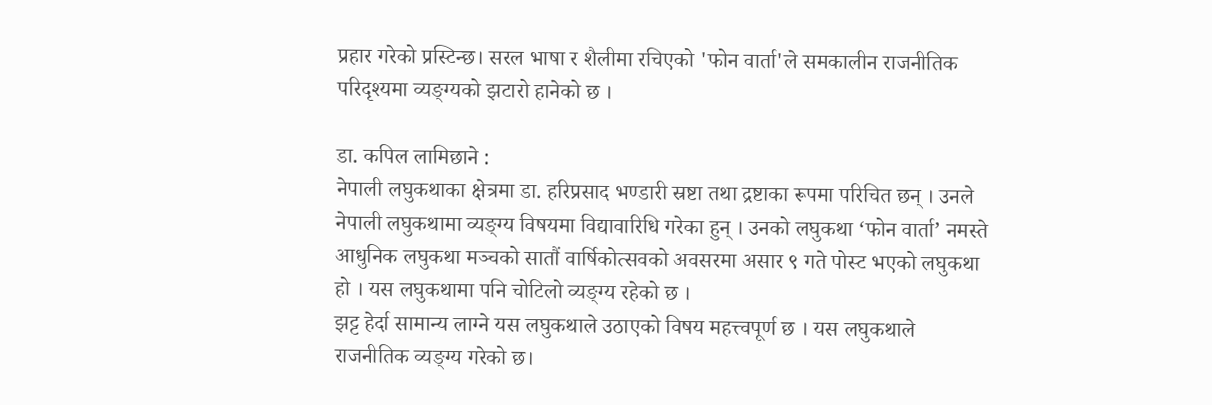प्रहार गरेको प्रस्टिन्छ। सरल भाषा र शैलीमा रचिएको 'फोन वार्ता'ले समकालीन राजनीतिक परिदृश्यमा व्यङ्ग्यको झटारो हानेको छ ।

डा. कपिल लामिछाने :
नेपाली लघुकथाका क्षेत्रमा डा. हरिप्रसाद भण्डारी स्रष्टा तथा द्रष्टाका रूपमा परिचित छन् । उनले नेपाली लघुकथामा व्यङ्ग्य विषयमा विद्यावारिधि गरेका हुन् । उनको लघुकथा ‘फोन वार्ता’ नमस्ते आधुनिक लघुकथा मञ्चको सातौं वार्षिकोत्सवको अवसरमा असार ९ गते पोस्ट भएको लघुकथा हो । यस लघुकथामा पनि चोटिलो व्यङ्ग्य रहेको छ ।
झट्ट हेर्दा सामान्य लाग्ने यस लघुकथाले उठाएको विषय महत्त्वपूर्ण छ । यस लघुकथाले राजनीतिक व्यङ्ग्य गरेको छ।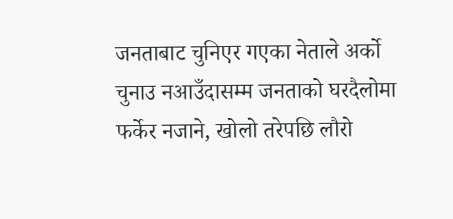जनताबाट चुनिएर गएका नेताले अर्को चुनाउ नआउँदासम्म जनताको घरदैलोमा फर्केर नजाने, खोलो तरेपछि लौरो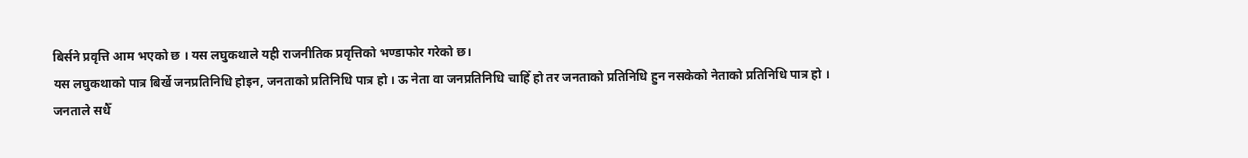बिर्सने प्रवृत्ति आम भएको छ । यस लघुकथाले यही राजनीतिक प्रवृत्तिको भण्डाफोर गरेको छ।
यस लघुकथाको पात्र बिर्खे जनप्रतिनिधि होइन, जनताको प्रतिनिधि पात्र हो । ऊ नेता वा जनप्रतिनिधि चाहिँ हो तर जनताको प्रतिनिधि हुन नसकेको नेताको प्रतिनिधि पात्र हो ।
जनताले सधैँ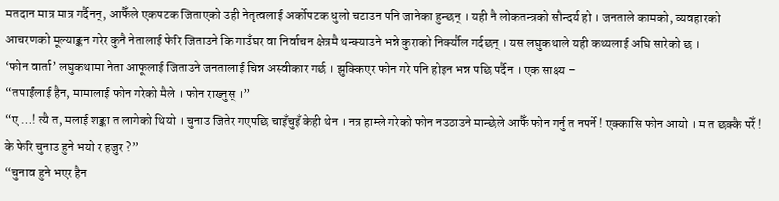मतदान मात्र मात्र गर्दैनन्, आफैँले एकपटक जिताएको उही नेतृत्वलाई अर्कोपटक धुलो चटाउन पनि जानेका हुन्छन् । यही नै लोकतन्त्रको सौन्दर्य हो । जनताले कामको, व्यवहारको आचरणको मूल्याङ्कन गरेर कुनै नेतालाई फेरि जिताउने कि गाउँघर वा निर्वाचन क्षेत्रमै थन्क्याउने भन्ने कुराको निर्क्यौल गर्दछन् । यस लघुकथाले यही कथ्यलाई अघि सारेको छ ।
‘फोन वार्ता’ लघुकथामा नेता आफूलाई जिताउने जनतालाई चिन्न अस्वीकार गर्छ । झुक्किएर फोन गरे पनि होइन भन्न पछि पर्दैन । एक साक्ष्य –
“तपाईंलाई हैन, मामालाई फोन गरेको मैले । फोन राख्नुस् ।”
“ए …! त्यै त, मलाई शङ्का त लागेको थियो । चुनाउ जितेर गएपछि चाइँचुइँ केही थेन । नत्र हाम्ले गरेको फोन नउठाउने मान्छेले आफैँ फोन गर्नु त नपर्ने ! एक्कासि फोन आयो । म त छक्कै परेँ ! के फेरि चुनाउ हुने भयो र हजुर ?”
“चुनाव हुने भएर हैन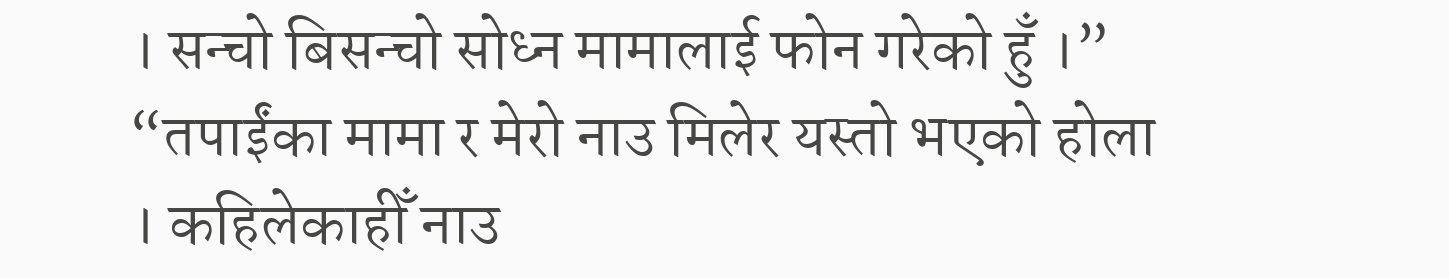। सन्चो बिसन्चो सोध्न मामालाई फोन गरेको हुँ ।”
“तपाईंका मामा र मेरो नाउ मिलेर यस्तो भएको होला । कहिलेकाहीँ नाउ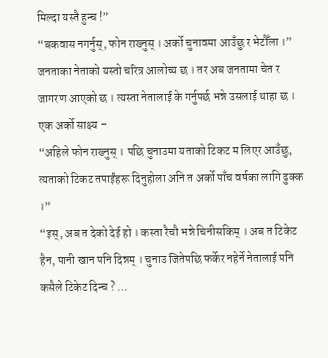मिल्दा यस्तै हुन्च !”
“बकवास नगर्नुस्, फोन राख्नुस् । अर्को चुनावमा आउँछु र भेटौँला ।”
जनताका नेताको यस्तो चरित्र आलोच्य छ । तर अब जनतामा चेत र जागरण आएको छ । त्यस्ता नेतालाई के गर्नुपर्छ भन्ने उसलाई थाहा छ ।
एक अर्को साक्ष्य –
“अहिले फोन राख्नुस् । पछि चुनाउमा यताको टिकट म लिएर आउँछु, त्यताको टिकट तपाईंहरू दिनुहोला अनि त अर्को पाँच वर्षका लागि ढुक्क ।”
“इस्, अब त देको देई हो । कस्ता रैचौ भन्ने चिनीसकिम् । अब त टिकेट हैन, पानी खान पनि दिन्नम् । चुनाउ जितेपछि फर्केर नहेर्ने नेतालाई पनि कसैले टिकेट दिन्च ? …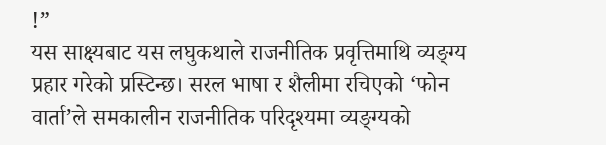!”
यस साक्ष्यबाट यस लघुकथाले राजनीतिक प्रवृत्तिमाथि व्यङ्ग्य प्रहार गरेको प्रस्टिन्छ। सरल भाषा र शैलीमा रचिएको ‘फोन वार्ता’ले समकालीन राजनीतिक परिदृश्यमा व्यङ्ग्यको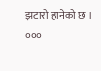झटारो हानेको छ ।
०००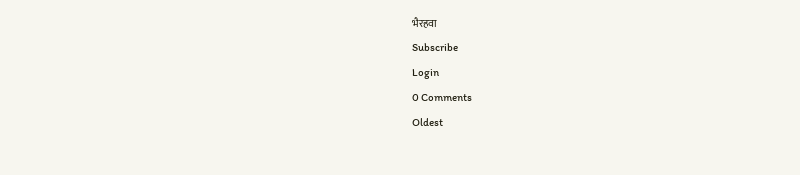भैरहवा
Subscribe
Login
0 Comments
Oldest